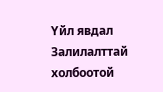Үйл явдал
Залилалттай холбоотой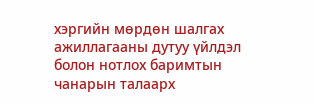хэргийн мөрдөн шалгах ажиллагааны дутуу үйлдэл болон нотлох баримтын чанарын талаарх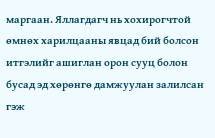маргаан. Яллагдагч нь хохирогчтой өмнөх харилцааны явцад бий болсон итгэлийг ашиглан орон сууц болон бусад эд хөрөнгө дамжуулан залилсан гэж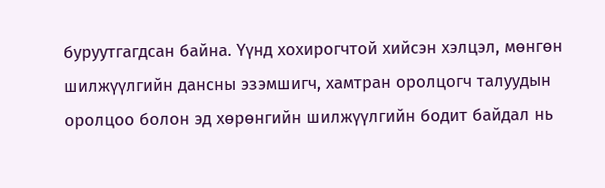буруутгагдсан байна. Үүнд хохирогчтой хийсэн хэлцэл, мөнгөн шилжүүлгийн дансны эзэмшигч, хамтран оролцогч талуудын оролцоо болон эд хөрөнгийн шилжүүлгийн бодит байдал нь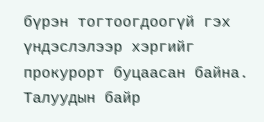бүрэн тогтоогдоогүй гэх үндэслэлээр хэргийг прокурорт буцаасан байна.
Талуудын байр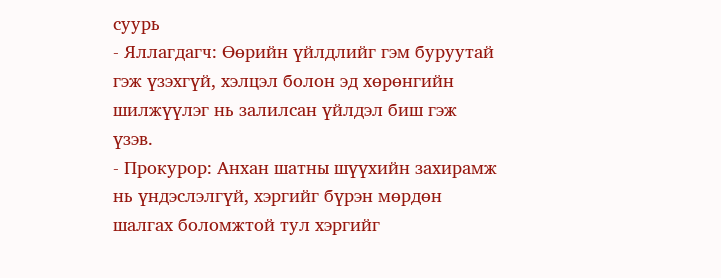суурь
- Яллагдагч: Өөрийн үйлдлийг гэм буруутай гэж үзэхгүй, хэлцэл болон эд хөрөнгийн шилжүүлэг нь залилсан үйлдэл биш гэж үзэв.
- Прокурор: Анхан шатны шүүхийн захирамж нь үндэслэлгүй, хэргийг бүрэн мөрдөн шалгах боломжтой тул хэргийг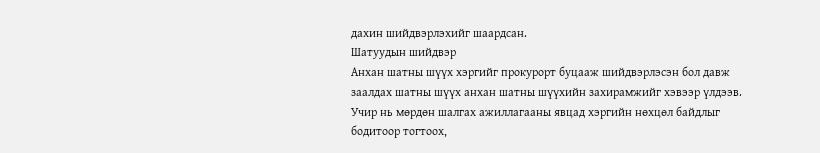дахин шийдвэрлэхийг шаардсан.
Шатуудын шийдвэр
Анхан шатны шүүх хэргийг прокурорт буцааж шийдвэрлэсэн бол давж заалдах шатны шүүх анхан шатны шүүхийн захирамжийг хэвээр үлдээв. Учир нь мөрдөн шалгах ажиллагааны явцад хэргийн нөхцөл байдлыг бодитоор тогтоох,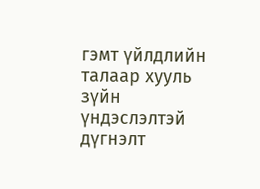гэмт үйлдлийн талаар хууль зүйн үндэслэлтэй дүгнэлт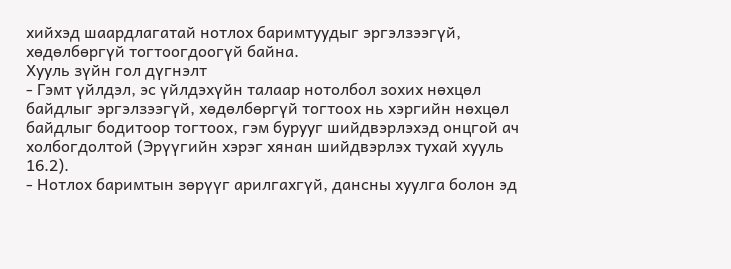хийхэд шаардлагатай нотлох баримтуудыг эргэлзээгүй, хөдөлбөргүй тогтоогдоогүй байна.
Хууль зүйн гол дүгнэлт
- Гэмт үйлдэл, эс үйлдэхүйн талаар нотолбол зохих нөхцөл байдлыг эргэлзээгүй, хөдөлбөргүй тогтоох нь хэргийн нөхцөл байдлыг бодитоор тогтоох, гэм бурууг шийдвэрлэхэд онцгой ач холбогдолтой (Эрүүгийн хэрэг хянан шийдвэрлэх тухай хууль 16.2).
- Нотлох баримтын зөрүүг арилгахгүй, дансны хуулга болон эд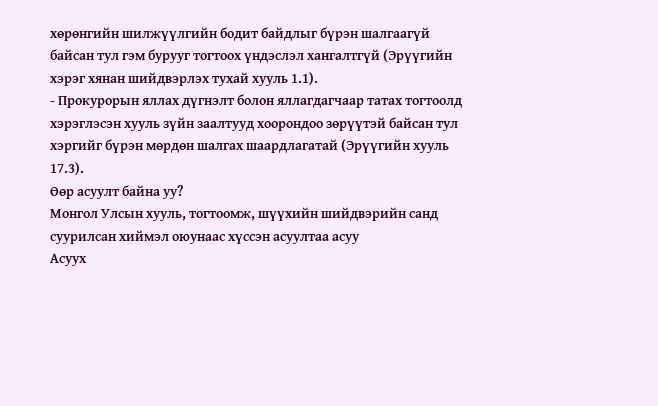хөрөнгийн шилжүүлгийн бодит байдлыг бүрэн шалгаагүй байсан тул гэм бурууг тогтоох үндэслэл хангалтгүй (Эрүүгийн хэрэг хянан шийдвэрлэх тухай хууль 1.1).
- Прокурорын яллах дүгнэлт болон яллагдагчаар татах тогтоолд хэрэглэсэн хууль зүйн заалтууд хоорондоо зөрүүтэй байсан тул хэргийг бүрэн мөрдөн шалгах шаардлагатай (Эрүүгийн хууль 17.3).
Өөр асуулт байна уу?
Монгол Улсын хууль, тогтоомж, шүүхийн шийдвэрийн санд суурилсан хиймэл оюунаас хүссэн асуултаа асуу
Асуух